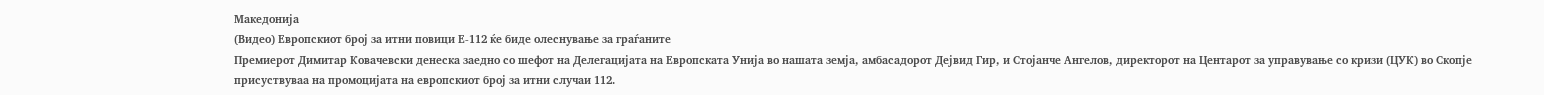Македонија
(Видео) Европскиот број за итни повици Е-112 ќе биде олеснување за граѓаните
Премиерот Димитар Ковачевски денеска заедно со шефот на Делегацијата на Европската Унија во нашата земја, амбасадорот Дејвид Гир, и Стојанче Ангелов, директорот на Центарот за управување со кризи (ЦУК) во Скопје присуствуваа на промоцијата на европскиот број за итни случаи 112.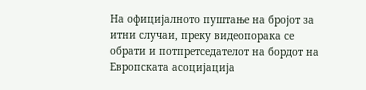На официјалното пуштање на бројот за итни случаи, преку видеопорака се обрати и потпретседателот на бордот на Европската асоцијација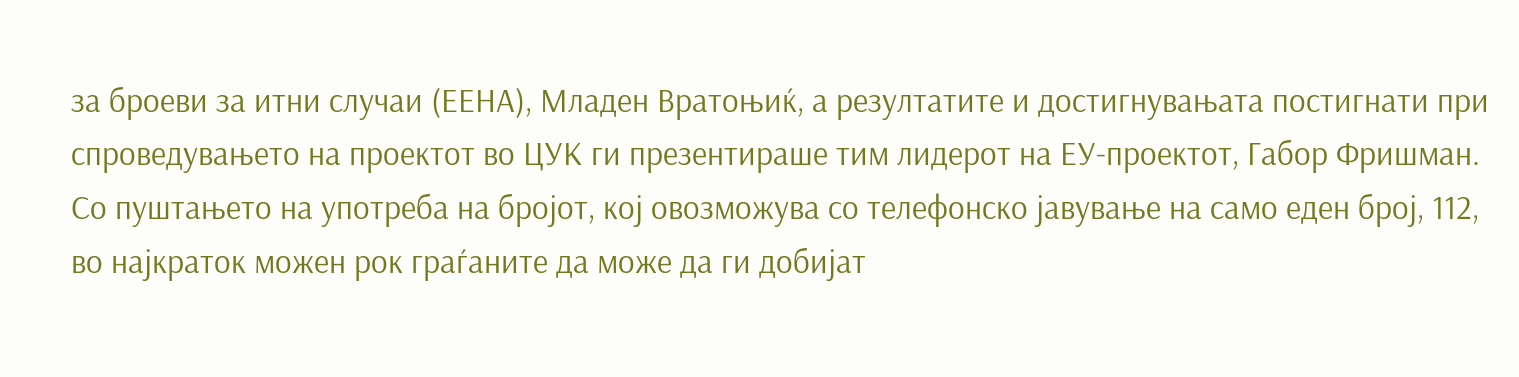за броеви за итни случаи (ЕЕНА), Младен Вратоњиќ, а резултатите и достигнувањата постигнати при спроведувањето на проектот во ЦУК ги презентираше тим лидерот на ЕУ-проектот, Габор Фришман.
Со пуштањето на употреба на бројот, кој овозможува со телефонско јавување на само еден број, 112, во најкраток можен рок граѓаните да може да ги добијат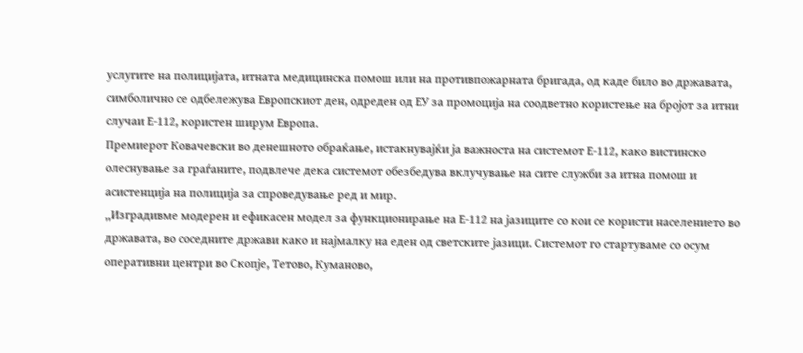услугите на полицијата, итната медицинска помош или на противпожарната бригада, од каде било во државата, симболично се одбележува Европскиот ден, одреден од ЕУ за промоција на соодветно користење на бројот за итни случаи Е-112, користен ширум Европа.
Премиерот Ковачевски во денешното обраќање, истакнувајќи ја важноста на системот Е-112, како вистинско олеснување за граѓаните, подвлече дека системот обезбедува вклучување на сите служби за итна помош и асистенција на полиција за спроведување ред и мир.
„Изградивме модерен и ефикасен модел за функционирање на Е-112 на јазиците со кои се користи населението во државата, во соседните држави како и најмалку на еден од светските јазици. Системот го стартуваме со осум оперативни центри во Скопје, Тетово, Куманово,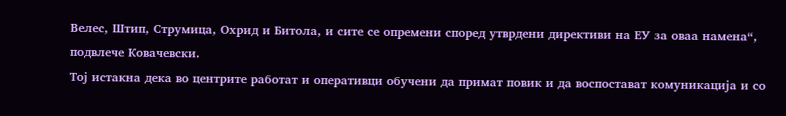Велес, Штип, Струмица, Охрид и Битола, и сите се опремени според утврдени директиви на ЕУ за оваа намена“, подвлече Ковачевски.
Тој истакна дека во центрите работат и оперативци обучени да примат повик и да воспостават комуникација и со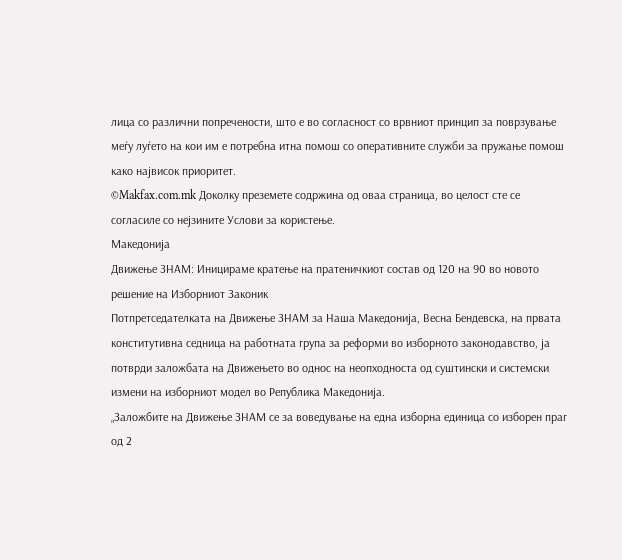лица со различни попречености, што е во согласност со врвниот принцип за поврзување меѓу луѓето на кои им е потребна итна помош со оперативните служби за пружање помош како највисок приоритет.
©Makfax.com.mk Доколку преземете содржина од оваа страница, во целост сте се согласиле со нејзините Услови за користење.
Македонија
Движење ЗНАМ: Иницираме кратење на пратеничкиот состав од 120 на 90 во новото решение на Изборниот Законик
Потпретседателката на Движење ЗНАМ за Наша Македонија, Весна Бендевска, на првата конститутивна седница на работната група за реформи во изборното законодавство, ја потврди заложбата на Движењето во однос на неопходноста од суштински и системски измени на изборниот модел во Република Македонија.
„Заложбите на Движење ЗНАМ се за воведување на една изборна единица со изборен праг од 2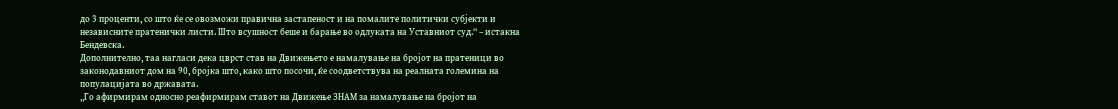до 3 проценти, со што ќе се овозможи правична застапеност и на помалите политички субјекти и независните пратенички листи. Што всушност беше и барање во одлуката на Уставниот суд.“ – истакна Бендевска.
Дополнително, таа нагласи дека цврст став на Движењето е намалување на бројот на пратеници во законодавниот дом на 90, бројка што, како што посочи, ќе соодветствува на реалната големина на популацијата во државата.
„Го афирмирам односно реафирмирам ставот на Движење ЗНАМ за намалување на бројот на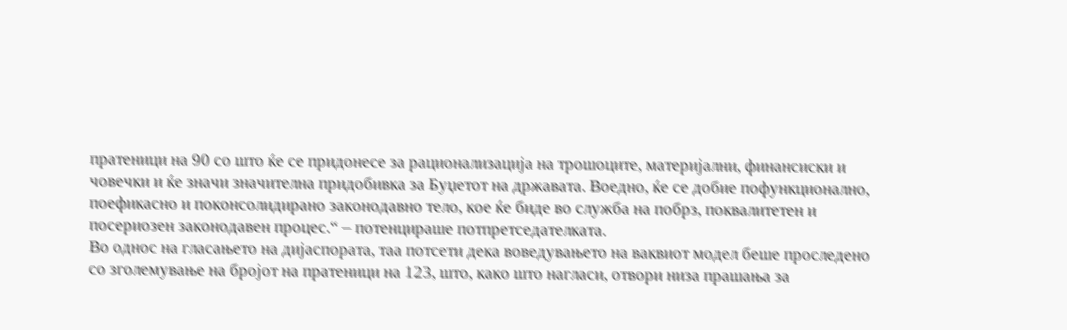пратеници на 90 со што ќе се придонесе за рационализација на трошоците, материјални, финансиски и човечки и ќе значи значителна придобивка за Буџетот на државата. Воедно, ќе се добие пофункционално, поефикасно и поконсолидирано законодавно тело, кое ќе биде во служба на побрз, поквалитетен и посериозен законодавен процес.“ – потенцираше потпретседателката.
Во однос на гласањето на дијаспората, таа потсети дека воведувањето на ваквиот модел беше проследено со зголемување на бројот на пратеници на 123, што, како што нагласи, отвори низа прашања за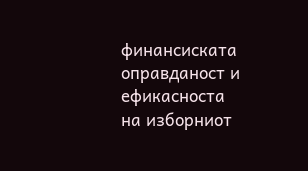финансиската оправданост и ефикасноста на изборниот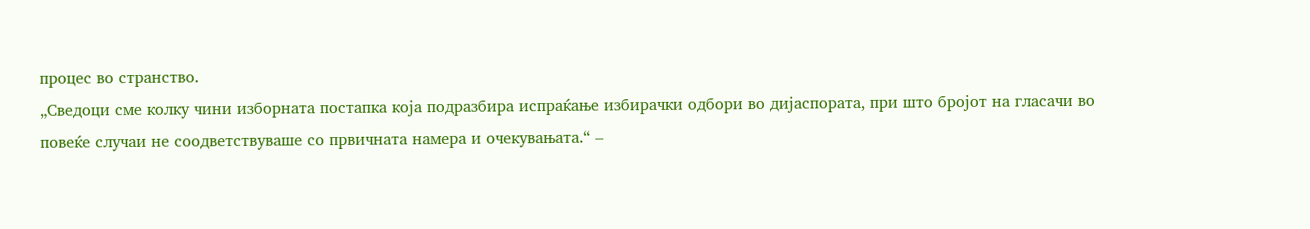процес во странство.
„Сведоци сме колку чини изборната постапка која подразбира испраќање избирачки одбори во дијаспората, при што бројот на гласачи во повеќе случаи не соодветствуваше со првичната намера и очекувањата.“ –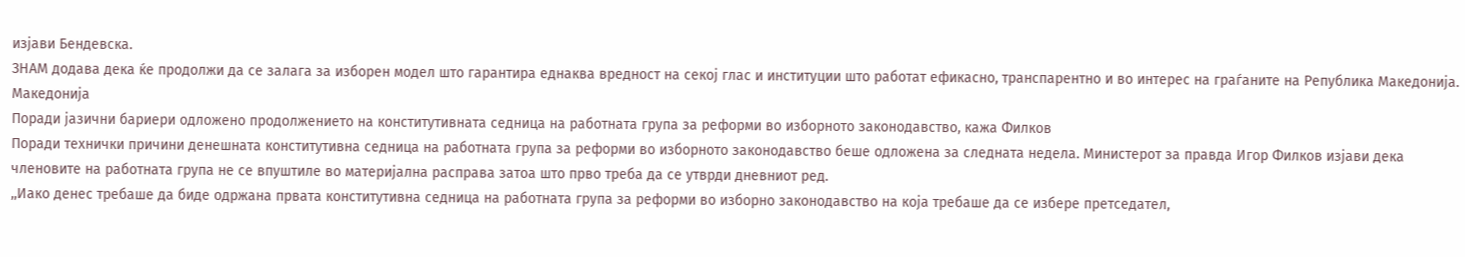изјави Бендевска.
ЗНАМ додава дека ќе продолжи да се залага за изборен модел што гарантира еднаква вредност на секој глас и институции што работат ефикасно, транспарентно и во интерес на граѓаните на Република Македонија.
Македонија
Поради јазични бариери одложено продолжението на конститутивната седница на работната група за реформи во изборното законодавство, кажа Филков
Поради технички причини денешната конститутивна седница на работната група за реформи во изборното законодавство беше одложена за следната недела. Министерот за правда Игор Филков изјави дека членовите на работната група не се впуштиле во материјална расправа затоа што прво треба да се утврди дневниот ред.
,,Иако денес требаше да биде одржана првата конститутивна седница на работната група за реформи во изборно законодавство на која требаше да се избере претседател,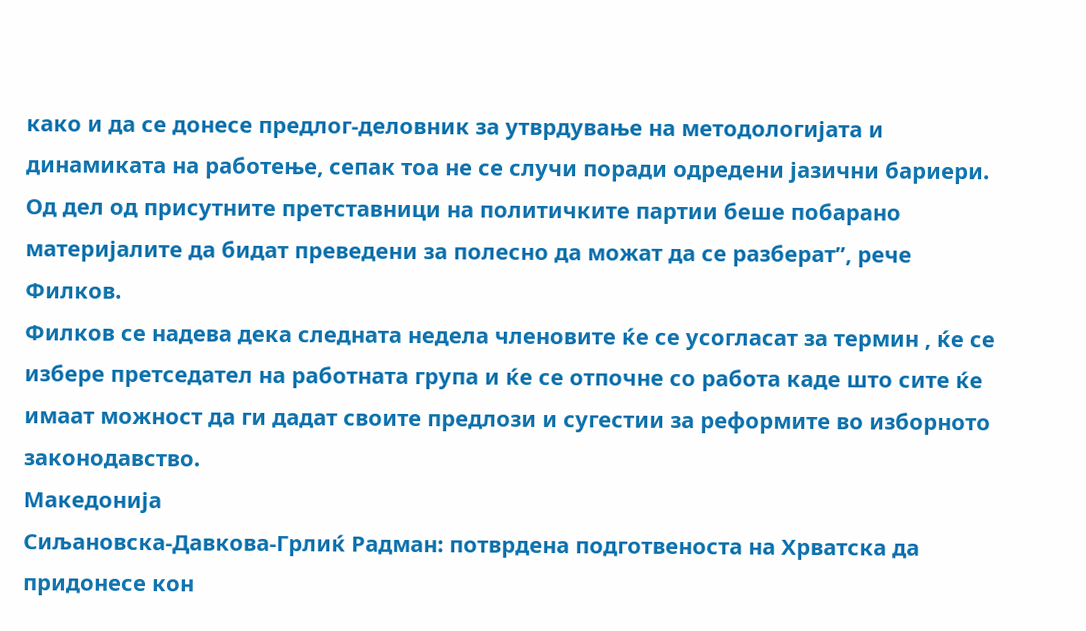како и да се донесе предлог-деловник за утврдување на методологијата и динамиката на работење, сепак тоа не се случи поради одредени јазични бариери. Од дел од присутните претставници на политичките партии беше побарано материјалите да бидат преведени за полесно да можат да се разберат’’, рече Филков.
Филков се надева дека следната недела членовите ќе се усогласат за термин , ќе се избере претседател на работната група и ќе се отпочне со работа каде што сите ќе имаат можност да ги дадат своите предлози и сугестии за реформите во изборното законодавство.
Македонија
Сиљановска-Давкова-Грлиќ Радман: потврдена подготвеноста на Хрватска да придонесе кон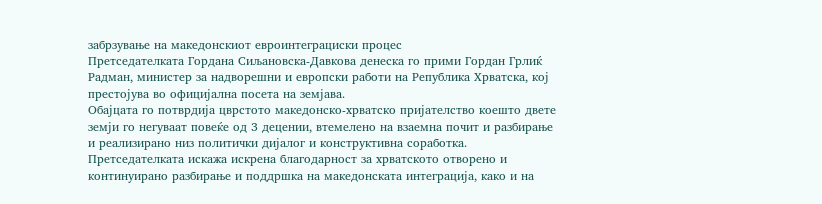забрзување на македонскиот евроинтеграциски процес
Претседателката Гордана Сиљановска-Давкова денеска го прими Гордан Грлиќ Радман, министер за надворешни и европски работи на Република Хрватска, кој престојува во официјална посета на земјава.
Обајцата го потврдија цврстото македонско-хрватско пријателство коешто двете земји го негуваат повеќе од 3 децении, втемелено на взаемна почит и разбирање и реализирано низ политички дијалог и конструктивна соработка.
Претседателката искажа искрена благодарност за хрватското отворено и континуирано разбирање и поддршка на македонската интеграција, како и на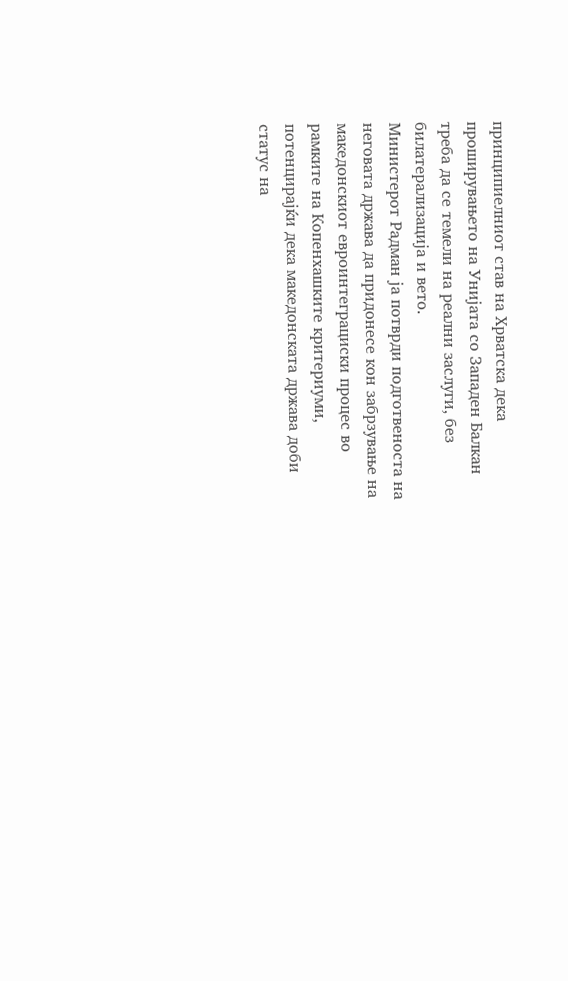принципиелниот став на Хрватска дека проширувањето на Унијата со Западен Балкан треба да се темели на реални заслуги, без билатерализација и вето.
Министерот Радман ја потврди подготвеноста на неговата држава да придонесе кон забрзување на македонскиот евроинтеграциски процес во рамките на Копенхашките критериуми, потенцирајќи дека македонската држава доби статус на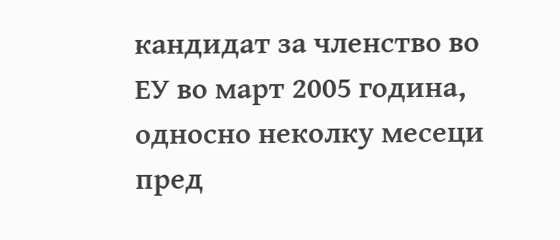кандидат за членство во ЕУ во март 2005 година, односно неколку месеци пред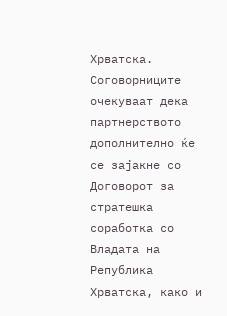Хрватска.
Соговорниците очекуваат дека партнерството дополнително ќе се зајакне со Договорот за стратешка соработка со Владата на Република Хрватска, како и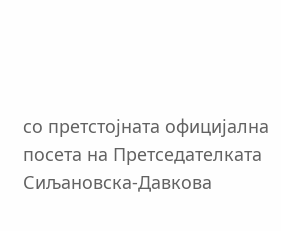со претстојната официјална посета на Претседателката Сиљановска-Давкова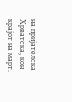на пријателска Хрватска, кон крајот на март.